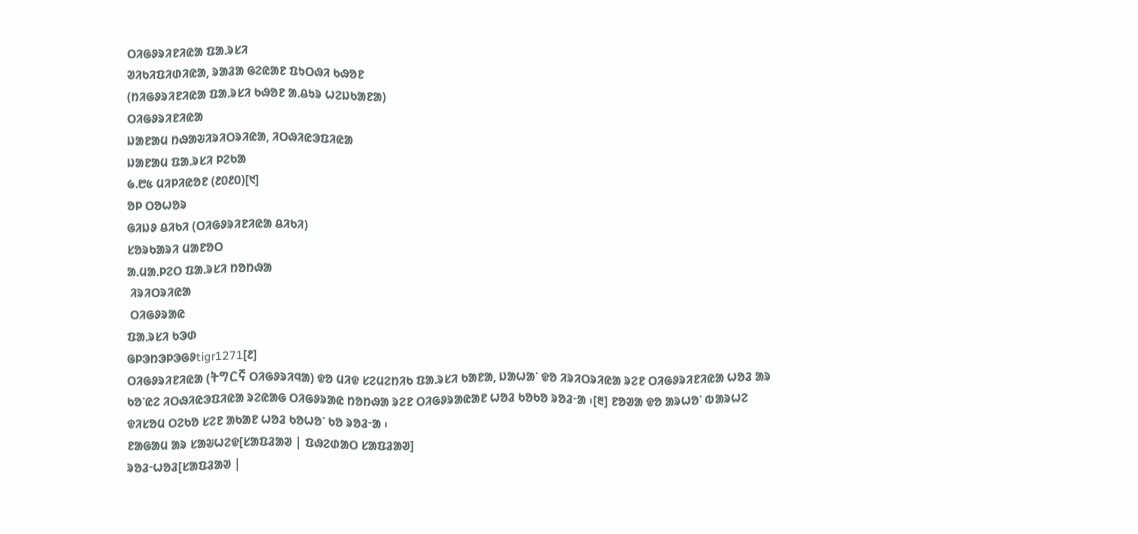ᱛᱤᱜᱽᱨᱤᱱᱤᱭᱟ ᱯᱟᱹᱨᱥᱤ
ᱣᱤᱠᱤᱯᱤᱰᱤᱭᱟ, ᱨᱟᱲᱟ ᱜᱮᱭᱟᱱ ᱯᱩᱛᱷᱤ ᱠᱷᱚᱱ
(ᱴᱤᱜᱽᱨᱤᱱᱤᱭᱟ ᱯᱟᱹᱨᱥᱤ ᱠᱷᱚᱱ ᱟᱹᱪᱩᱨ ᱦᱮᱡᱠᱟᱱᱟ)
ᱛᱤᱜᱽᱨᱤᱱᱤᱭᱟ
ᱡᱟᱱᱟᱢ ᱴᱷᱟᱶᱤᱨᱤᱛᱨᱤᱭᱟ, ᱤᱛᱷᱤᱭᱳᱯᱤᱭᱟ
ᱡᱟᱱᱟᱢ ᱯᱟᱹᱨᱥᱤ ᱞᱮᱠᱟ
᱙.᱘᱕ ᱢᱤᱞᱤᱭᱚᱱ (᱒᱐᱒᱐)[᱑]
ᱚᱞ ᱛᱚᱦᱚᱨ
ᱜᱤᱡᱽ ᱪᱤᱠᱤ (ᱛᱤᱜᱽᱨᱤᱱᱤᱭᱟ ᱪᱤᱠᱤ)
ᱥᱚᱨᱠᱟᱨᱤ ᱢᱟᱱᱚᱛ
ᱟᱹᱢᱟᱹᱞᱮᱛ ᱯᱟᱹᱨᱥᱤ ᱴᱚᱴᱷᱟ
 ᱤᱨᱤᱛᱨᱤᱭᱟ
 ᱛᱤᱜᱽᱨᱟᱭ
ᱯᱟᱹᱨᱥᱤ ᱠᱳᱰ
ᱜᱞᱳᱴᱳᱞᱳᱜᱽtigr1271[᱒]
ᱛᱤᱜᱽᱨᱤᱱᱤᱭᱟ (ትግርኛ ᱛᱤᱜᱽᱨᱤᱧᱟ) ᱫᱚ ᱢᱤᱫ ᱥᱮᱢᱮᱴᱤᱠ ᱯᱟᱹᱨᱥᱤ ᱠᱟᱱᱟ, ᱡᱟᱦᱟᱸ ᱫᱚ ᱤᱨᱤᱛᱨᱤᱭᱟ ᱨᱮᱱ ᱛᱤᱜᱽᱨᱤᱱᱤᱭᱟ ᱦᱚᱲ ᱟᱨ ᱠᱚᱸᱭᱮ ᱤᱛᱷᱤᱭᱳᱯᱤᱭᱟ ᱨᱮᱭᱟᱜ ᱛᱤᱜᱽᱨᱟᱭ ᱴᱚᱴᱷᱟ ᱨᱮᱱ ᱛᱤᱜᱽᱨᱟᱭᱟᱱ ᱦᱚᱲ ᱠᱚᱠᱚ ᱨᱚᱲᱼᱟ ᱾[᱓] ᱱᱚᱣᱟ ᱫᱚ ᱟᱨᱦᱚᱸ ᱵᱟᱨᱦᱮ ᱫᱤᱥᱚᱢ ᱛᱮᱠᱚ ᱥᱮᱱ ᱟᱠᱟᱱ ᱦᱚᱲ ᱠᱚᱦᱚᱸ ᱠᱚ ᱨᱚᱲᱼᱟ ᱾
ᱱᱟᱜᱟᱢ ᱟᱨ ᱥᱟᱶᱦᱮᱫ[ᱥᱟᱯᱲᱟᱣ | ᱯᱷᱮᱰᱟᱛ ᱥᱟᱯᱲᱟᱣ]
ᱨᱚᱲᱼᱦᱚᱲ[ᱥᱟᱯᱲᱟᱣ |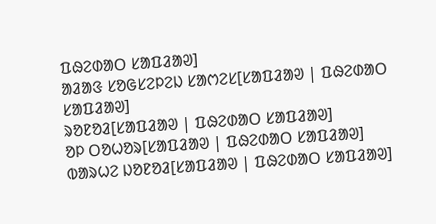ᱯᱷᱮᱰᱟᱛ ᱥᱟᱯᱲᱟᱣ]
ᱟᱲᱟᱝ ᱥᱚᱜᱥᱮᱞᱮᱡ ᱥᱟᱬᱮᱥ[ᱥᱟᱯᱲᱟᱣ | ᱯᱷᱮᱰᱟᱛ ᱥᱟᱯᱲᱟᱣ]
ᱨᱚᱱᱚᱲ[ᱥᱟᱯᱲᱟᱣ | ᱯᱷᱮᱰᱟᱛ ᱥᱟᱯᱲᱟᱣ]
ᱚᱞ ᱛᱚᱦᱚᱨ[ᱥᱟᱯᱲᱟᱣ | ᱯᱷᱮᱰᱟᱛ ᱥᱟᱯᱲᱟᱣ]
ᱵᱟᱨᱦᱮ ᱡᱚᱱᱚᱲ[ᱥᱟᱯᱲᱟᱣ | ᱯᱷᱮᱰᱟᱛ ᱥᱟᱯᱲᱟᱣ]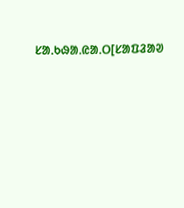ᱥᱟᱹᱠᱷᱟᱹᱭᱟᱹᱛ[ᱥᱟᱯᱲᱟᱣ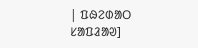| ᱯᱷᱮᱰᱟᱛ ᱥᱟᱯᱲᱟᱣ]